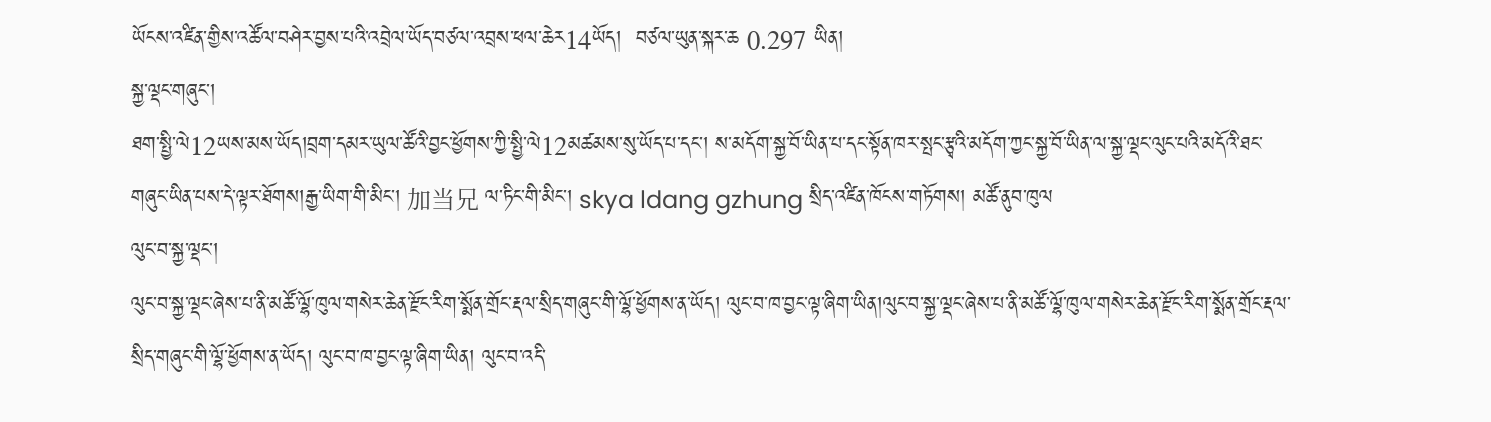ཡོངས་འཛིན་གྱིས་འཚོལ་བཤེར་བྱས་པའི་འབྲེལ་ཡོད་བཙལ་འབྲས་ཕལ་ཆེར14ཡོད།  བཙལ་ཡུན་སྐར་ཆ 0.297 ཡིན།
སྐྱ་ལྡང་གཞུང་།
ཐག་སྤྱི་ལེ12ཡས་མས་ཡོད།བྲག་དམར་ཡུལ་ཚོའི་བྱང་ཕྱོགས་ཀྱི་སྤྱི་ལེ12མཚམས་སུ་ཡོད་པ་དང་། ས་མདོག་སྐྱ་བོ་ཡིན་པ་དང་སྟོན་ཁར་སྤང་རྩྭའི་མདོག་ཀྱང་སྐྱ་བོ་ཡིན་ལ་སྐྱ་ལྡང་ལུང་པའི་མདོའི་ཐང་གཞུང་ཡིན་པས་དེ་ལྟར་ཐོགས།རྒྱ་ཡིག་གི་མིང་། 加当兄 ལ་ཏིང་གི་མིང་། skya ldang gzhung སྲིད་འཛིན་ཁོངས་གཏོགས། མཚོ་ནུབ་ཁུལ
ལུང་བ་སྐྱ་ལྡང་།
ལུང་བ་སྐྱ་ལྡང་ཞེས་པ་ནི་མཚོ་ལྷོ་ཁུལ་གསེར་ཆེན་རྫོང་རིག་སྨོན་གྲོང་རྡལ་སྲིད་གཞུང་གི་ལྷོ་ཕྱོགས་ན་ཡོད། ལུང་བ་ཁ་བྱང་ལྟ་ཞིག་ཡིན།ལུང་བ་སྐྱ་ལྡང་ཞེས་པ་ནི་མཚོ་ལྷོ་ཁུལ་གསེར་ཆེན་རྫོང་རིག་སྨོན་གྲོང་རྡལ་སྲིད་གཞུང་གི་ལྷོ་ཕྱོགས་ན་ཡོད། ལུང་བ་ཁ་བྱང་ལྟ་ཞིག་ཡིན། ལུང་བ་འདི་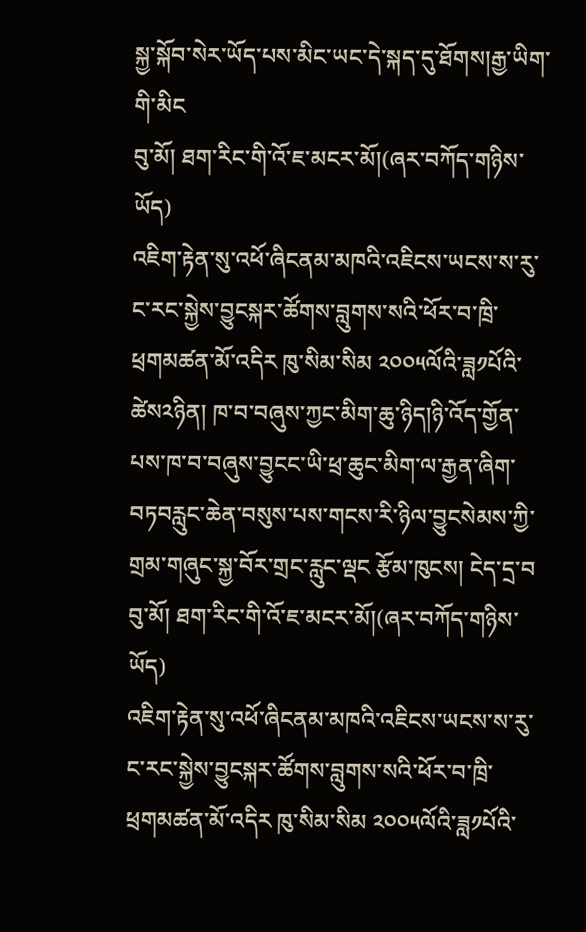སྐྱ་སྐོབ་སེར་ཡོད་པས་མིང་ཡང་དེ་སྐད་དུ་ཐོགས།རྒྱ་ཡིག་གི་མིང
བུ་མོ། ཐག་རིང་གི་འོ་ཇ་མངར་མོ།(ཞར་བཀོད་གཉིས་ཡོད)
འཇིག་རྟེན་སུ་འཕོ་ཞིངནམ་མཁའི་འཇིངས་ཡངས་ས་རུ་ང་རང་སྐྱེས་བྱུངསྐར་ཚོགས་བླུགས་སའི་ཕོར་བ་ཁྲི་ཕྲགམཚན་མོ་འདིར ཁུ་སིམ་སིམ ༢༠༠༥ལོའི་ཟླ༡པོའི་ཚེས༢ཉིན། ཁ་བ་བཞུས་ཀྱང་མིག་ཆུ་ཉིད།ཉི་འོད་གྱོན་པས་ཁ་བ་བཞུས་བྱུངང་ཡི་ཕྲ་ཆུང་མིག་ལ་རྒྱན་ཞིག་བཏབརླུང་ཆེན་བསུས་པས་གངས་རི་ཉིལ་བྱུངསེམས་ཀྱི་གྲམ་གཞུང་སྐྱ་བོར་གྲང་རླུང་ལྡང རྩོམ་ཁུངས། ངེད་དྲ་བ
བུ་མོ། ཐག་རིང་གི་འོ་ཇ་མངར་མོ།(ཞར་བཀོད་གཉིས་ཡོད)
འཇིག་རྟེན་སུ་འཕོ་ཞིངནམ་མཁའི་འཇིངས་ཡངས་ས་རུ་ང་རང་སྐྱེས་བྱུངསྐར་ཚོགས་བླུགས་སའི་ཕོར་བ་ཁྲི་ཕྲགམཚན་མོ་འདིར ཁུ་སིམ་སིམ ༢༠༠༥ལོའི་ཟླ༡པོའི་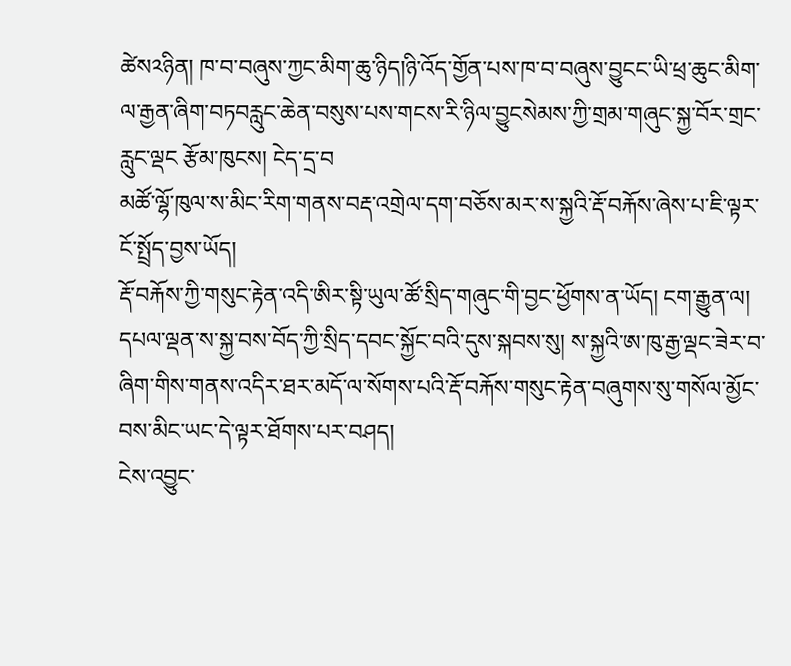ཚེས༢ཉིན། ཁ་བ་བཞུས་ཀྱང་མིག་ཆུ་ཉིད།ཉི་འོད་གྱོན་པས་ཁ་བ་བཞུས་བྱུངང་ཡི་ཕྲ་ཆུང་མིག་ལ་རྒྱན་ཞིག་བཏབརླུང་ཆེན་བསུས་པས་གངས་རི་ཉིལ་བྱུངསེམས་ཀྱི་གྲམ་གཞུང་སྐྱ་བོར་གྲང་རླུང་ལྡང རྩོམ་ཁུངས། ངེད་དྲ་བ
མཚོ་ལྷོ་ཁུལ་ས་མིང་རིག་གནས་བརྡ་འགྲེལ་དག་བཅོས་མར་ས་སྐྱའི་རྡོ་བརྐོས་ཞེས་པ་ཇི་ལྟར་ངོ་སྤྲོད་བྱས་ཡོད།
རྡོ་བརྐོས་ཀྱི་གསུང་རྟེན་འདི་ཨིར་སྟི་ཡུལ་ཚོ་སྲིད་གཞུང་གི་བྱང་ཕྱོགས་ན་ཡོད། ངག་རྒྱུན་ལ། དཔལ་ལྡན་ས་སྐྱ་བས་བོད་ཀྱི་སྲིད་དབང་སྐྱོང་བའི་དུས་སྐབས་སུ། ས་སྐྱའི་ཨ་ཁུ་རྒྱ་ལྡང་ཟེར་བ་ཞིག་གིས་གནས་འདིར་ཐར་མདོ་ལ་སོགས་པའི་རྡོ་བརྐོས་གསུང་རྟེན་བཞུགས་སུ་གསོལ་མྱོང་བས་མིང་ཡང་དེ་ལྟར་ཐོགས་པར་བཤད།
ངེས་འབྱུང་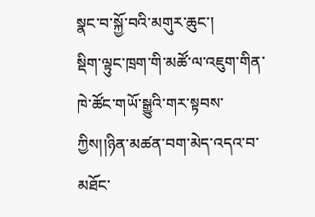སྣང་བ་སྐྱོ་བའི་མགུར་ཆུང་།
སྡིག་ལྟུང་ཁྲག་གི་མཚོ་ལ་འཇུག་གིན་ཁེ་ཚོང་གཡོ་སྒྱུའི་གར་སྟབས་ཀྱིས།།ཉིན་མཚན་བག་མེད་འདའ་བ་མཐོང་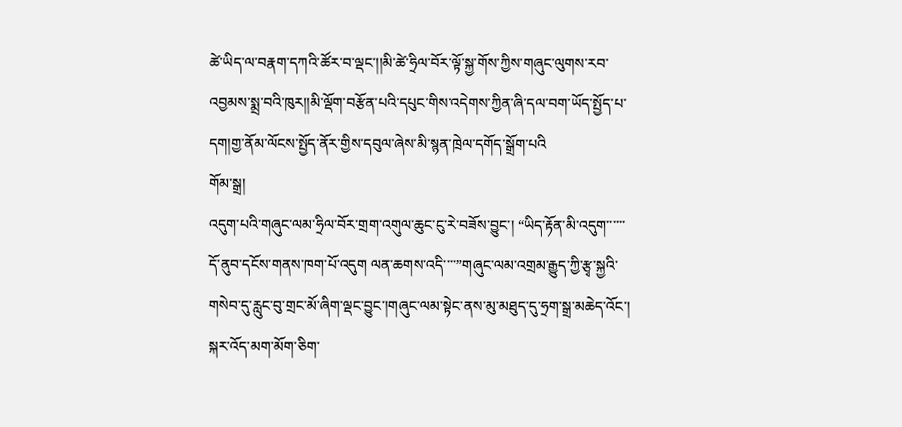ཚེ་ཡིད་ལ་བརྣག་དཀའི་ཚོར་བ་ལྡང་།།མི་ཚེ་ཧྲིལ་བོར་ལྟོ་སྐྱ་གོས་ཀྱིས་གཞུང་ལུགས་རབ་འབྱམས་སྨྲ་བའི་ཁུར།།མི་ལྡོག་བརྩོན་པའི་དཔུང་གིས་འདེགས་ཀྱིན་ཞི་དལ་བག་ཡོད་སྤྱོད་པ་དག།གྱ་ནོམ་ལོངས་སྤྱོད་ནོར་གྱིས་དབུལ་ཞེས་མི་སྙན་ཁྲེལ་དགོད་སྒྲོག་པའི
གོམ་སྒྲ།
འདུག་པའི་གཞུང་ལམ་ཧྲིལ་བོར་གྲག་འགུལ་ཆུང་ངུ་རེ་བཟོས་བྱུང་། “ཡིད་རྟོན་མི་འདུག་་་་་་དོ་ནུབ་དངོས་གནས་ཁག་པོ་འདུག ལན་ཆགས་འདི་་་་”གཞུང་ལམ་འགྲམ་རྒྱུད་ཀྱི་རྩྭ་སྐྱའི་གསེབ་དུ་རླུང་བུ་གྲང་མོ་ཞིག་ལྡང་བྱུང་།གཞུང་ལམ་སྟེང་ནས་མུ་མཐུད་དུ་ཧྲག་སྒྲ་མཆེད་འོང་། སྐར་འོད་མག་མོག་ཅིག་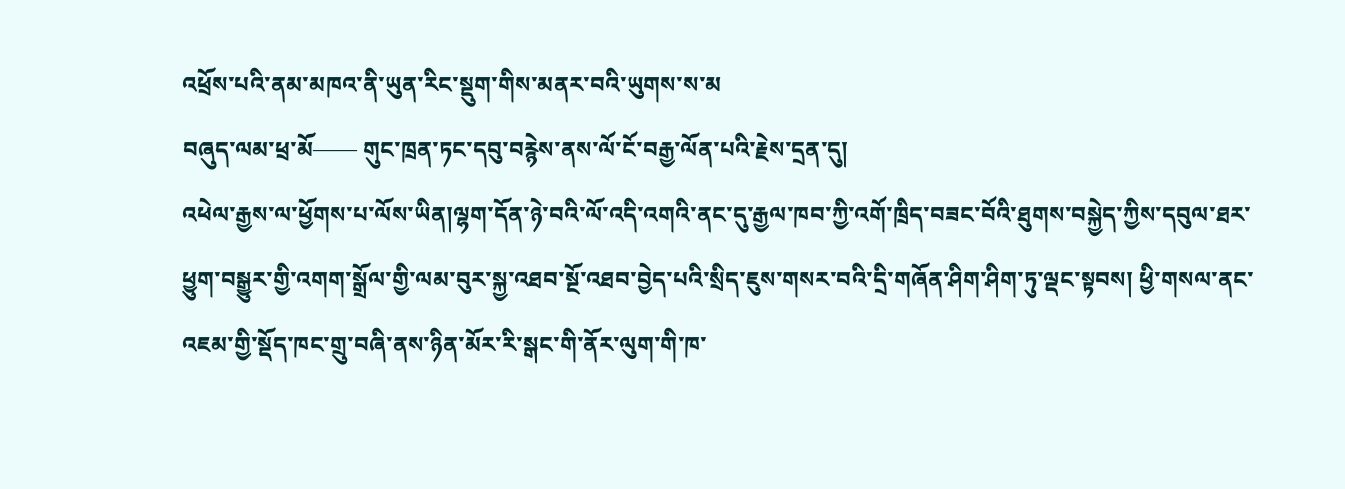འཕྲོས་པའི་ནམ་མཁའ་ནི་ཡུན་རིང་སྡུག་གིས་མནར་བའི་ཡུགས་ས་མ
བཞུད་ལམ་ཕྲ་མོ—— གུང་ཁྲན་ཏང་དབུ་བརྙེས་ནས་ལོ་ངོ་བརྒྱ་ལོན་པའི་རྗེས་དྲན་དུ།
འཕེལ་རྒྱས་ལ་ཕྱོགས་པ་ལོས་ཡིན།ལྷག་དོན་ཉེ་བའི་ལོ་འདི་འགའི་ནང་དུ་རྒྱལ་ཁབ་ཀྱི་འགོ་ཁྲིད་བཟང་བོའི་ཐུགས་བསྐྱེད་ཀྱིས་དབུལ་ཐར་ཕྱུག་བསྒྱུར་གྱི་འགག་སྒྲོལ་གྱི་ལམ་བུར་སྐྱ་འཐབ་སྔོ་འཐབ་བྱེད་པའི་སྲིད་ཇུས་གསར་བའི་དྲི་གཞོན་ཤིག་ཤིག་ཏུ་ལྡང་སྟབས། ཕྱི་གསལ་ནང་འཇམ་གྱི་སྡོད་ཁང་གྲུ་བཞི་ནས་ཉིན་མོར་རི་སྒང་གི་ནོར་ལུག་གི་ཁ་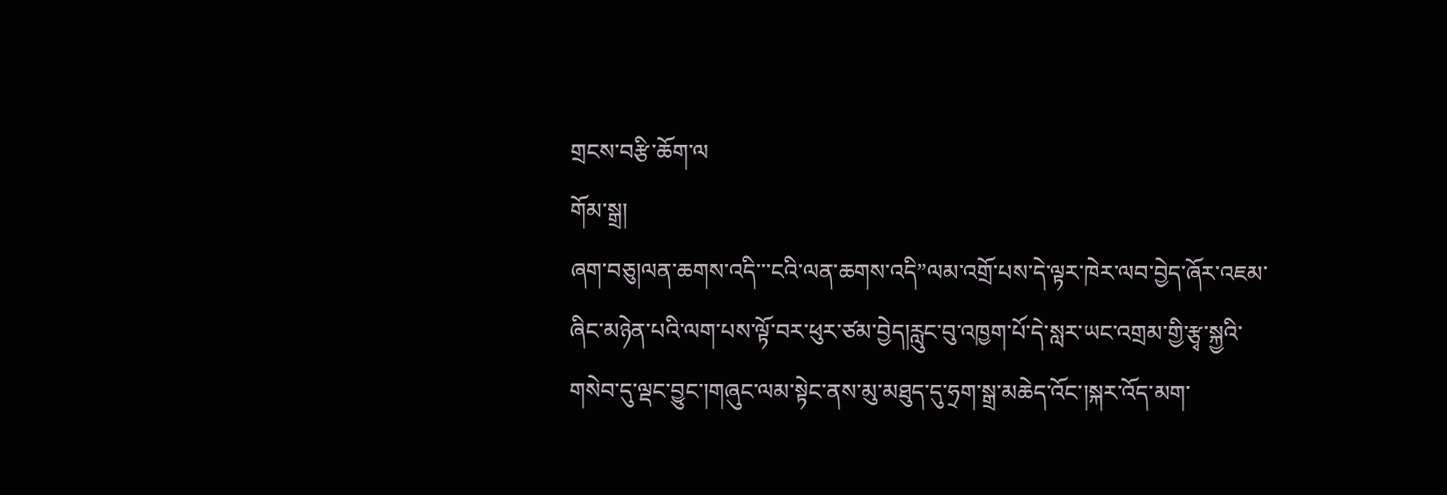གྲངས་བརྩི་ཆོག་ལ
གོམ་སྒྲ།
ཞག་བཅུ།ལན་ཆགས་འདི་་་ངའི་ལན་ཆགས་འདི”ལམ་འགྲོ་པས་དེ་ལྟར་ཁེར་ལབ་བྱེད་ཞོར་འཇམ་ཞིང་མཉེན་པའི་ལག་པས་ལྟོ་བར་ཕུར་ཙམ་བྱེད།རླུང་བུ་འཁྱག་པོ་དེ་སླར་ཡང་འགྲམ་གྱི་རྩྭ་སྐྱའི་གསེབ་དུ་ལྡང་བྱུང་།གཞུང་ལམ་སྟེང་ནས་མུ་མཐུད་དུ་ཧྲག་སྒྲ་མཆེད་འོང་།སྐར་འོད་མག་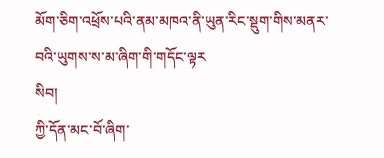མོག་ཅིག་འཕྲོས་པའི་ནམ་མཁའ་ནི་ཡུན་རིང་སྡུག་གིས་མནར་བའི་ཡུགས་ས་མ་ཞིག་གི་གདོང་ལྟར
སིབ།
ཀྱི་དོན་མང་བོ་ཞིག་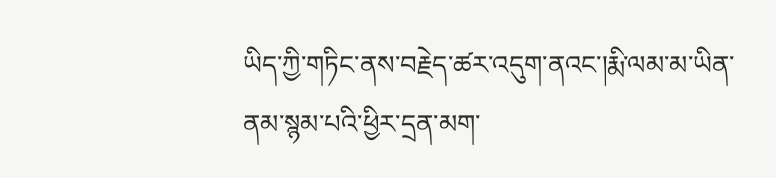ཡིད་ཀྱི་གཏིང་ནས་བརྗེད་ཚར་འདུག་ནའང་།རྨི་ལམ་མ་ཡིན་ནམ་སྙམ་པའི་ཕྱིར་དྲན་མག་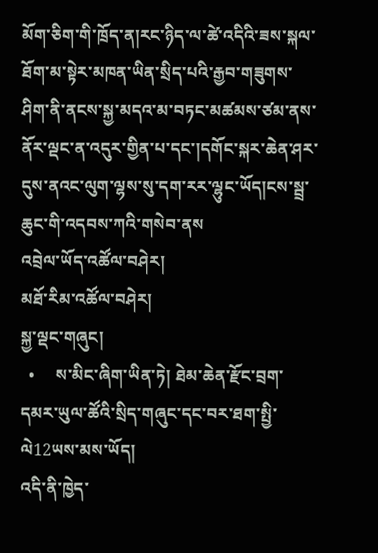མོག་ཅིག་གི་ཁྲོད་ན།རང་ཉིད་ལ་ཚེ་འདིའི་ཟས་སྐལ་ཐོག་མ་སྟེར་མཁན་ཡིན་སྲིད་པའི་རྒྱབ་གཟུགས་ཤིག་ནི་ནངས་སྐྱ་མདའ་མ་བཏང་མཚམས་ཙམ་ནས་ནོར་ལྡང་ན་འདུར་གྱིན་པ་དང་།དགོང་སྐར་ཆེན་ཤར་དུས་ནའང་ལུག་ལྷས་སུ་དག་རར་ལྷུང་ཡོད།ངས་སྦྲ་ཆུང་གི་འདབས་ཀའི་གསེབ་ནས
འབྲེལ་ཡོད་འཚོལ་བཤེར།
མཐོ་རིམ་འཚོལ་བཤེར།
སྐྱ་ལྡང་གཞུང།
  •     ས་མིང་ཞིག་ཡིན་ཏེ། ཐེམ་ཆེན་རྫོང་བྲག་དམར་ཡུལ་ཚོའི་སྲིད་གཞུང་དང་བར་ཐག་སྤྱི་ལེ12ཡས་མས་ཡོད།
འདི་ནི་ཁྱེད་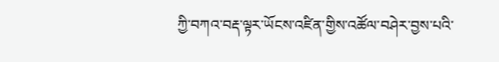ཀྱི་བཀའ་བརྡ་ལྟར་ཡོངས་འཛིན་གྱིས་འཚོལ་བཤེར་བྱས་པའི་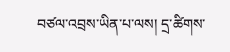བཙལ་འབྲས་ཡིན་པ་ལས། དྲ་ཚིགས་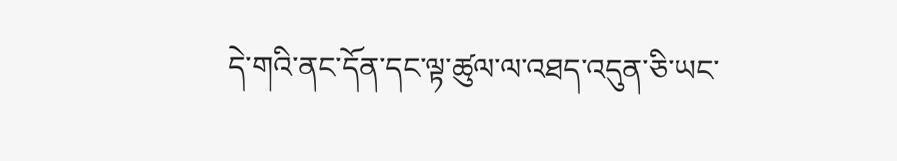དེ་གའི་ནང་དོན་དང་ལྟ་ཚུལ་ལ་འཐད་འདུན་ཅི་ཡང་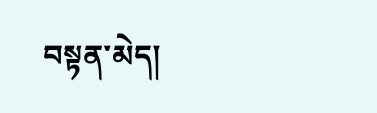བསྟན་མེད།